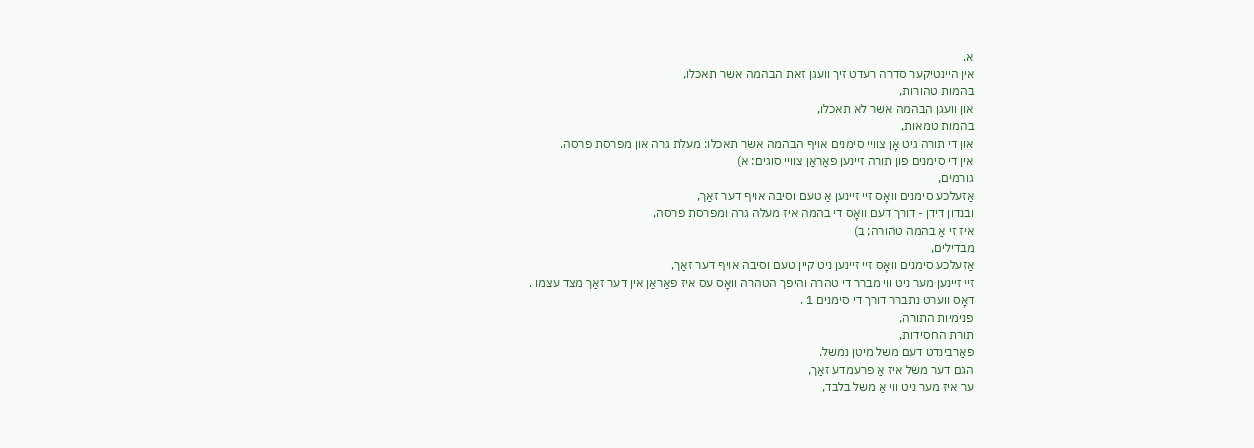א.
אין היינטיקער סדרה רעדט זיך וועגן זאת הבהמה אשר תאכלו,
בהמות טהורות,
און וועגן הבהמה אשר לא תאכלו,
בהמות טמאות,
און די תורה גיט אָן צוויי סימנים אויף הבהמה אשר תאכלו: מעלת גרה און מפרסת פרסה.
אין די סימנים פון תורה זיינען פאַראַן צוויי סוגים: א)
גורמים,
אַזעלכע סימנים וואָס זיי זיינען אַ טעם וסיבה אויף דער זאַך,
ובנדון דידן - דורך דעם וואָס די בהמה איז מעלה גרה ומפרסת פרסה,
איז זי אַ בהמה טהורה; ב)
מבדילים,
אַזעלכע סימנים וואָס זיי זיינען ניט קיין טעם וסיבה אויף דער זאַך,
זיי זיינען מער ניט ווי מברר די טהרה והיפך הטהרה וואָס עס איז פאַראַן אין דער זאַך מצד עצמו .
דאָס ווערט נתברר דורך די סימנים 1 .
פנימיות התורה,
תורת החסידות,
פאַרבינדט דעם משל מיטן נמשל.
הגם דער משל איז אַ פרעמדע זאַך,
ער איז מער ניט ווי אַ משל בלבד,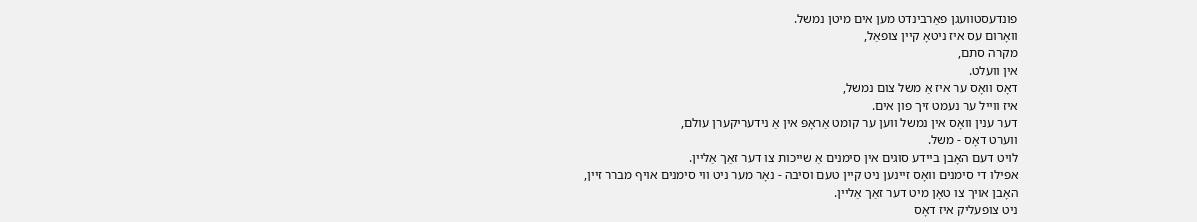פונדעסטוועגן פאַרבינדט מען אים מיטן נמשל.
וואָרום עס איז ניטאָ קיין צופאַל,
מקרה סתם,
אין וועלט.
דאָס וואָס ער איז אַ משל צום נמשל,
איז ווייל ער נעמט זיך פון אים.
דער ענין וואָס אין נמשל ווען ער קומט אַראָפּ אין אַ נידעריקערן עולם,
ווערט דאָס - משל.
לויט דעם האָבן ביידע סוגים אין סימנים אַ שייכות צו דער זאַך אַליין.
אפילו די סימנים וואָס זיינען ניט קיין טעם וסיבה - נאָר מער ניט ווי סימנים אויף מברר זיין,
האָבן אויך צו טאָן מיט דער זאַך אַליין.
ניט צופעליק איז דאָס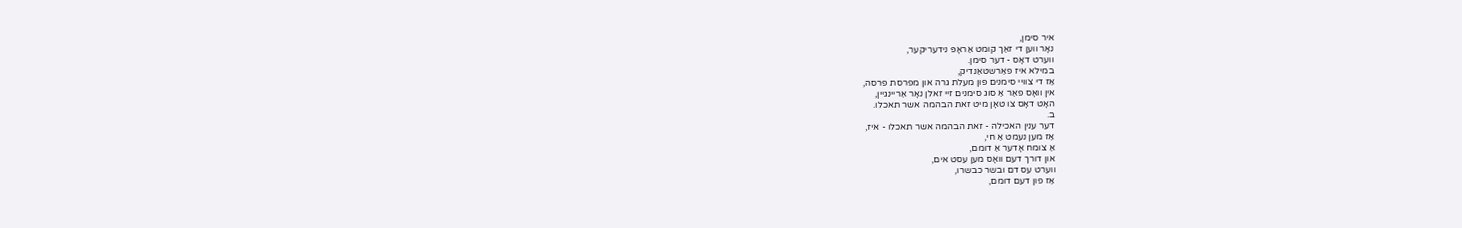איר סימן,
נאָר ווען די זאַך קומט אַראָפּ נידעריקער,
ווערט דאָס - דער סימן.
במילא איז פאַרשטאַנדיק,
אַז די צוויי סימנים פון מעלת גרה און מפרסת פרסה,
אין וואָס פאַר אַ סוג סימנים זיי זאלן נאָר אַריינגיין,
האָט דאָס צו טאָן מיט זאת הבהמה אשר תאכלו.
ב.
דער ענין האכילה - זאת הבהמה אשר תאכלו - איז,
אַז מען נעמט אַ חי,
אַ צומח אָדער אַ דומם,
און דורך דעם וואָס מען עסט אים,
ווערט עס דם ובשר כבשרו,
אַז פון דעם דומם,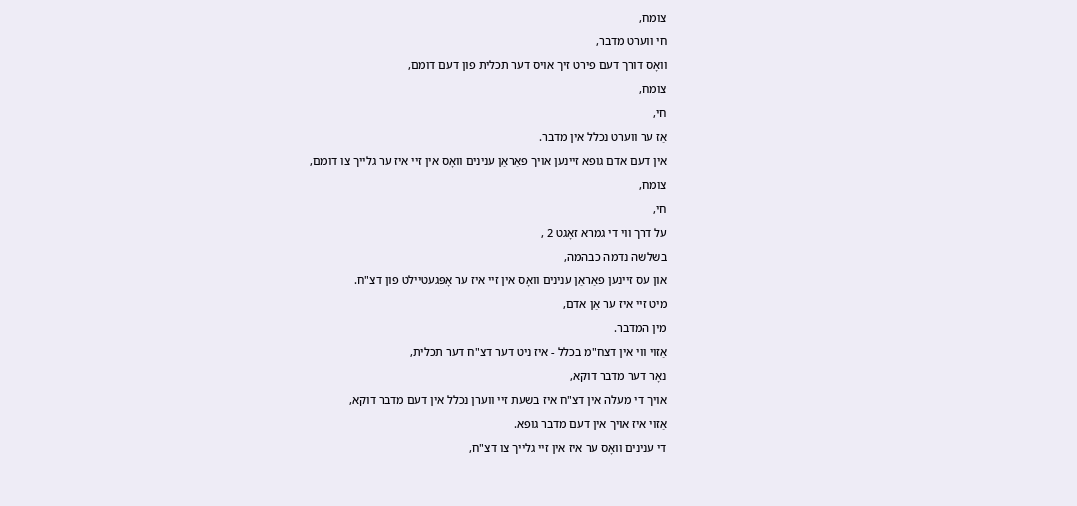צומח,
חי ווערט מדבר,
וואָס דורך דעם פירט זיך אויס דער תכלית פון דעם דומם,
צומח,
חי,
אַז ער ווערט נכלל אין מדבר.
אין דעם אדם גופא זיינען אויך פאַראַן ענינים וואָס אין זיי איז ער גלייך צו דומם,
צומח,
חי,
על דרך ווי די גמרא זאָגט 2 ,
בשלשה נדמה כבהמה,
און עס זיינען פאַראַן ענינים וואָס אין זיי איז ער אָפּגעטיילט פון דצ"ח.
מיט זיי איז ער אַן אדם,
מין המדבר.
אַזוי ווי אין דצח"מ בכלל - איז ניט דער דצ"ח דער תכלית,
נאָר דער מדבר דוקא,
אויך די מעלה אין דצ"ח איז בשעת זיי ווערן נכלל אין דעם מדבר דוקא,
אַזוי איז אויך אין דעם מדבר גופא.
די ענינים וואָס ער איז אין זיי גלייך צו דצ"ח,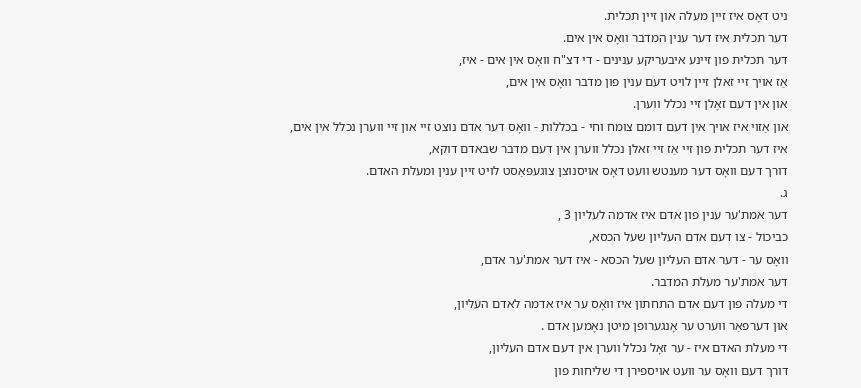ניט דאָס איז זיין מעלה און זיין תכלית.
דער תכלית איז דער ענין המדבר וואָס אין אים.
דער תכלית פון זיינע איבעריקע ענינים - די דצ"ח וואָס אין אים - איז,
אַז אויך זיי זאלן זיין לויט דעם ענין פון מדבר וואָס אין אים,
און אין דעם זאָלן זיי נכלל ווערן.
און אַזוי איז אויך אין דעם דומם צומח וחי - בכללות - וואָס דער אדם נוצט זיי און זיי ווערן נכלל אין אים,
איז דער תכלית פון זיי אַז זיי זאלן נכלל ווערן אין דעם מדבר שבאדם דוקא,
דורך דעם וואָס דער מענטש וועט דאָס אויסנוצן צוגעפּאַסט לויט זיין ענין ומעלת האדם.
ג.
דער אמת'ער ענין פון אדם איז אדמה לעליון 3 ,
כביכול - צו דעם אדם העליון שעל הכסא,
וואָס ער - דער אדם העליון שעל הכסא - איז דער אמת'ער אדם,
דער אמת'ער מעלת המדבר.
די מעלה פון דעם אדם התחתון איז וואָס ער איז אדמה לאדם העליון,
און דערפאַר ווערט ער אָנגערופן מיטן נאָמען אדם .
די מעלת האדם איז - ער זאָל נכלל ווערן אין דעם אדם העליון,
דורך דעם וואָס ער וועט אויספירן די שליחות פון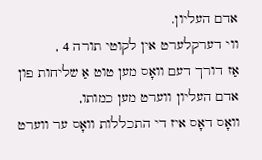אדם העליון.
ווי דערקלערט אין לקוטי תורה 4 ,
אַז דורך דעם וואָס מען טוט אַ שליחות פון אדם העליון ווערט מען כמותו,
וואָס דאָס איז די התכללות וואָס ער ווערט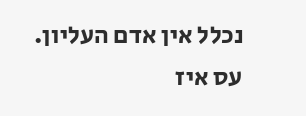נכלל אין אדם העליון.
עס איז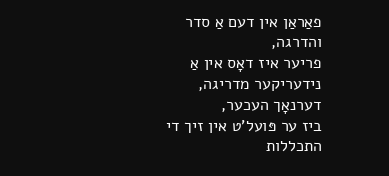פאַראַן אין דעם אַ סדר והדרגה,
פריער איז דאָס אין אַ נידעריקער מדריגה,
דערנאָך העכער,
ביז ער פּועל'ט אין זיך די התכללות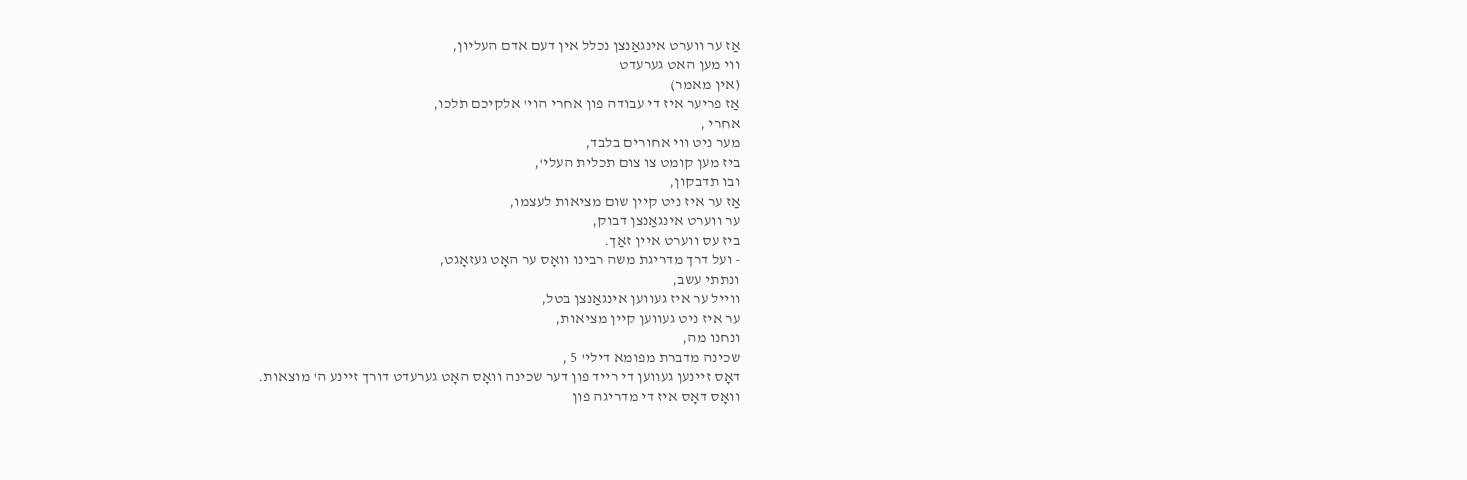אַז ער ווערט אינגאַנצן נכלל אין דעם אדם העליון,
ווי מען האט גערעדט
(אין מאמר)
אַז פריער איז די עבודה פון אחרי הוי' אלקיכם תלכו,
אחרי ,
מער ניט ווי אחורים בלבד,
ביז מען קומט צו צום תכלית העלי',
ובו תדבקון,
אַז ער איז ניט קיין שום מציאות לעצמו,
ער ווערט אינגאַנצן דבוק,
ביז עס ווערט איין זאַך.
- ועל דרך מדריגת משה רבינו וואָס ער האָט געזאָגט,
ונתתי עשב,
ווייל ער איז געווען אינגאַנצן בטל,
ער איז ניט געווען קיין מציאות,
ונחנו מה,
שכינה מדברת מפומא דילי' 5 ,
דאָס זיינען געווען די רייד פון דער שכינה וואָס האָט גערעדט דורך זיינע ה' מוצאות.
וואָס דאָס איז די מדריגה פון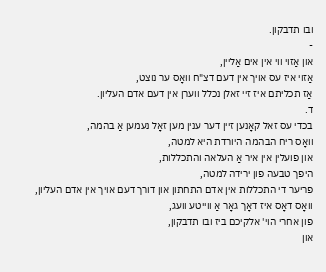ובו תדבקון.
-
און אַזוי ווי אין אים אַליין,
אַזוי איז עס אויך אין דעם דצ"ח וואָס ער נוצט,
אַז תכליתם איז זיי זאלן נכלל ווערן אין דעם אדם העליון.
ד.
בכדי עס זאל קאָנען זיין דער ענין מען זאָל נעמען אַ בהמה,
וואָס ריח הבהמה היורדת היא למטה,
און פועלין אין איר אַ העלאה והתכללות,
היפך טבעה פון ירידה למטה,
פריער די התכללות אין אדם התחתון און דורך דעם אויך אין אדם העליון,
וואָס דאָס איז דאָך גאָר אַ ווייטע וועג,
פון אחרי הוי' אלקיכם ביז ובו תדבקון,
און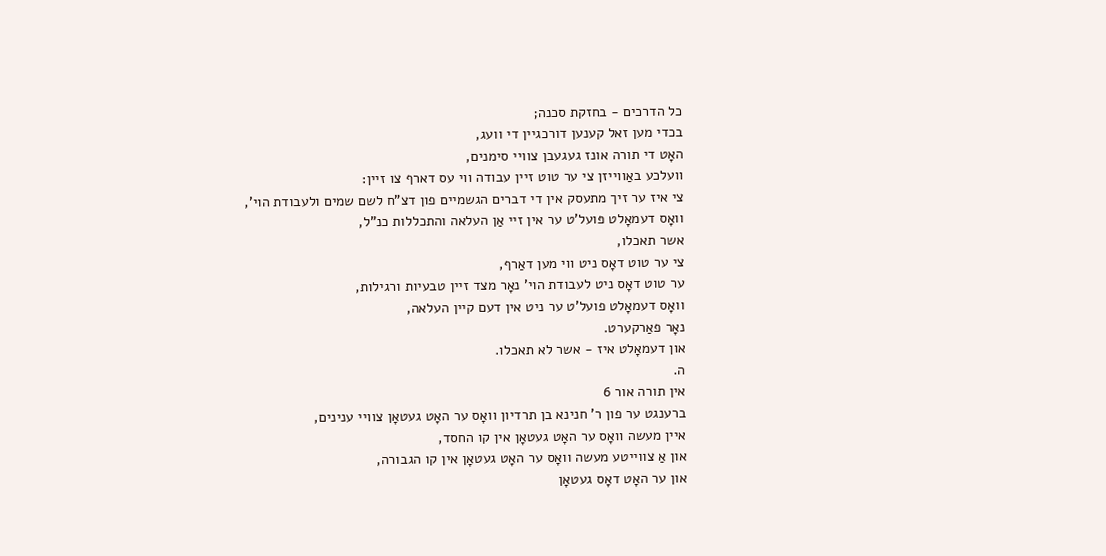כל הדרכים - בחזקת סכנה;
בכדי מען זאל קענען דורכגיין די וועג,
האָט די תורה אונז געגעבן צוויי סימנים,
וועלכע באַווייזן צי ער טוט זיין עבודה ווי עס דארף צו זיין:
צי איז ער זיך מתעסק אין די דברים הגשמיים פון דצ"ח לשם שמים ולעבודת הוי',
וואָס דעמאָלט פּועל'ט ער אין זיי אַן העלאה והתכללות כנ"ל,
אשר תאכלו,
צי ער טוט דאָס ניט ווי מען דאַרף,
ער טוט דאָס ניט לעבודת הוי' נאָר מצד זיין טבעיות ורגילות,
וואָס דעמאָלט פועל'ט ער ניט אין דעם קיין העלאה,
נאָר פאַרקערט.
און דעמאָלט איז - אשר לא תאכלו.
ה.
אין תורה אור 6
ברענגט ער פון ר' חנינא בן תרדיון וואָס ער האָט געטאָן צוויי ענינים,
איין מעשה וואָס ער האָט געטאָן אין קו החסד,
און אַ צווייטע מעשה וואָס ער האָט געטאָן אין קו הגבורה,
און ער האָט דאָס געטאָן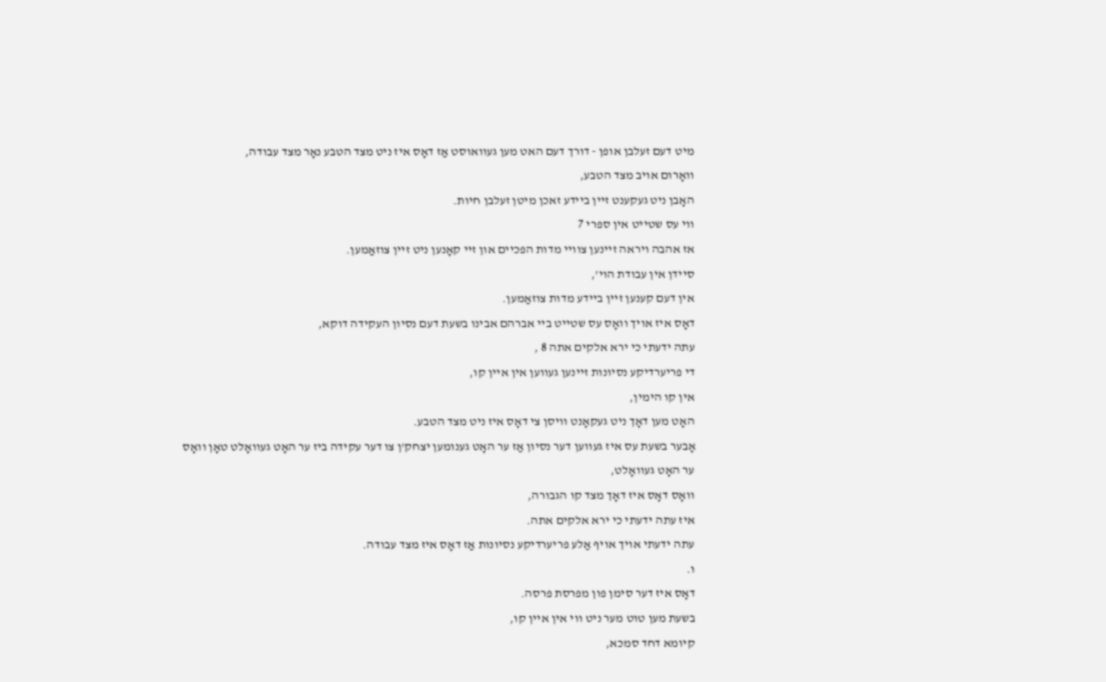מיט דעם זעלבן אופן - דורך דעם האט מען געוואוסט אַז דאָס איז ניט מצד הטבע נאָר מצד עבודה,
וואָרום אויב מצד הטבע,
האָבן ניט געקענט זיין ביידע זאכן מיטן זעלבן חיות.
ווי עס שטייט אין ספרי 7
אז אהבה ויראה זיינען צוויי מדות הפכיים און זיי קאָנען ניט זיין צוזאַמען.
סיידן אין עבודת הוי',
אין דעם קענען זיין ביידע מדות צוזאַמען.
דאָס איז אויך וואָס עס שטייט ביי אברהם אבינו בשעת דעם נסיון העקידה דוקא,
עתה ידעתי כי ירא אלקים אתה 8 ,
די פריערדיקע נסיונות זיינען געווען אין איין קו,
אין קו הימין,
האָט מען דאָך ניט געקאָנט וויסן צי דאָס איז ניט מצד הטבע.
אָבער בשעת עס איז געווען דער נסיון אַז ער האָט גענומען יצחק'ן צו דער עקידה ביז ער האָט געוואָלט טאָן וואָס ער האָט געוואָלט,
וואָס דאָס איז דאָך מצד קו הגבורה,
איז עתה ידעתי כי ירא אלקים אתה.
עתה ידעתי אויך אויף אַלע פריערדיקע נסיונות אַז דאָס איז מצד עבודה.
ו.
דאָס איז דער סימן פון מפרסת פרסה.
בשעת מען טוט מער ניט ווי אין איין קו,
קיומא דחד סמכא,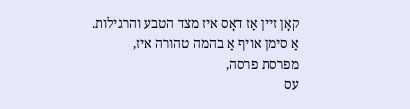קאָן זיין אַז דאָס איז מצד הטבע והרגילות.
אַ סימן אויף אַ בהמה טהורה איז,
מפרסת פרסה,
עס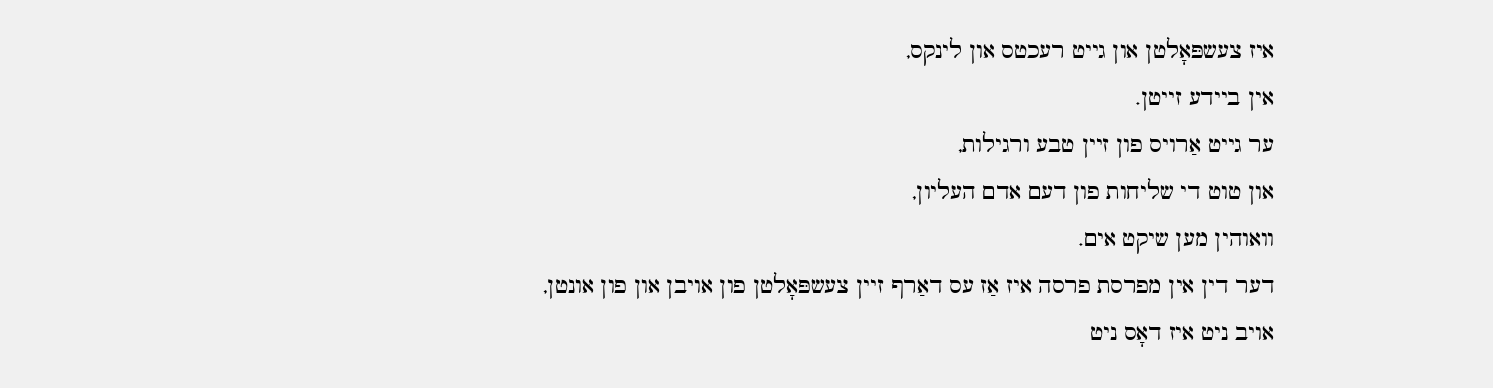איז צעשפּאָלטן און גייט רעכטס און לינקס,
אין ביידע זייטן.
ער גייט אַרויס פון זיין טבע ורגילות,
און טוט די שליחות פון דעם אדם העליון,
וואוהין מען שיקט אים.
דער דין אין מפרסת פרסה איז אַז עס דאַרף זיין צעשפּאָלטן פון אויבן און פון אונטן,
אויב ניט איז דאָס ניט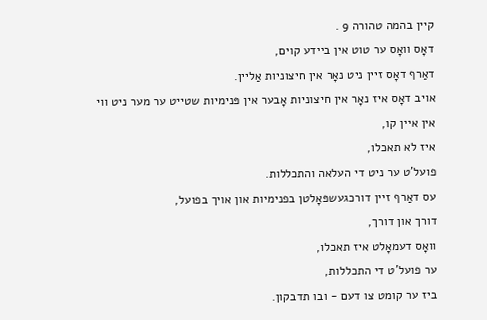קיין בהמה טהורה 9 .
דאָס וואָס ער טוט אין ביידע קוים,
דאַרף דאָס זיין ניט נאָר אין חיצוניות אַליין.
אויב דאָס איז נאָר אין חיצוניות אָבער אין פּנימיות שטייט ער מער ניט ווי אין איין קו,
איז לא תאכלו,
פועל'ט ער ניט די העלאה והתכללות.
עס דאַרף זיין דורכגעשפּאָלטן בפנימיות און אויך בפועל,
דורך און דורך,
וואָס דעמאָלט איז תאכלו,
ער פועל'ט די התכללות,
ביז ער קומט צו דעם - ובו תדבקון.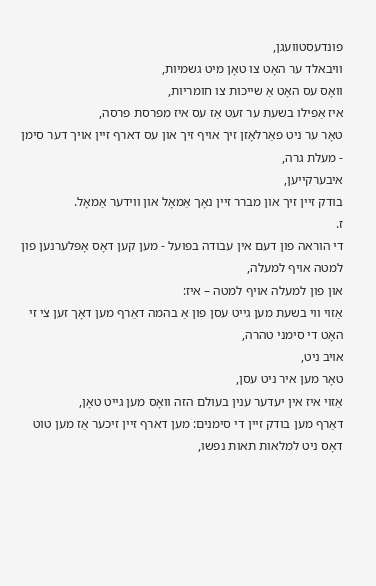פונדעסטוועגן,
וויבאלד ער האָט צו טאָן מיט גשמיות,
וואָס עס האָט אַ שייכות צו חומריות,
איז אַפילו בשעת ער זעט אַז עס איז מפרסת פרסה,
טאָר ער ניט פאַרלאָזן זיך אויף זיך און עס דארף זיין אויך דער סימן - מעלת גרה,
איבערקייען,
בודק זיין זיך און מברר זיין נאָך אַמאָל און ווידער אַמאָל.
ז.
די הוראה פון דעם אין עבודה בפועל - מען קען דאָס אָפּלערנען פון למטה אויף למעלה,
און פון למעלה אויף למטה – איז:
אַזוי ווי בשעת מען גייט עסן פון אַ בהמה דאַרף מען דאָך זען צי זי האָט די סימני טהרה,
אויב ניט,
טאָר מען איר ניט עסן,
אַזוי איז אין יעדער ענין בעולם הזה וואָס מען גייט טאָן,
דאַרף מען בודק זיין די סימנים: מען דארף זיין זיכער אַז מען טוט דאָס ניט למלאות תאות נפשו,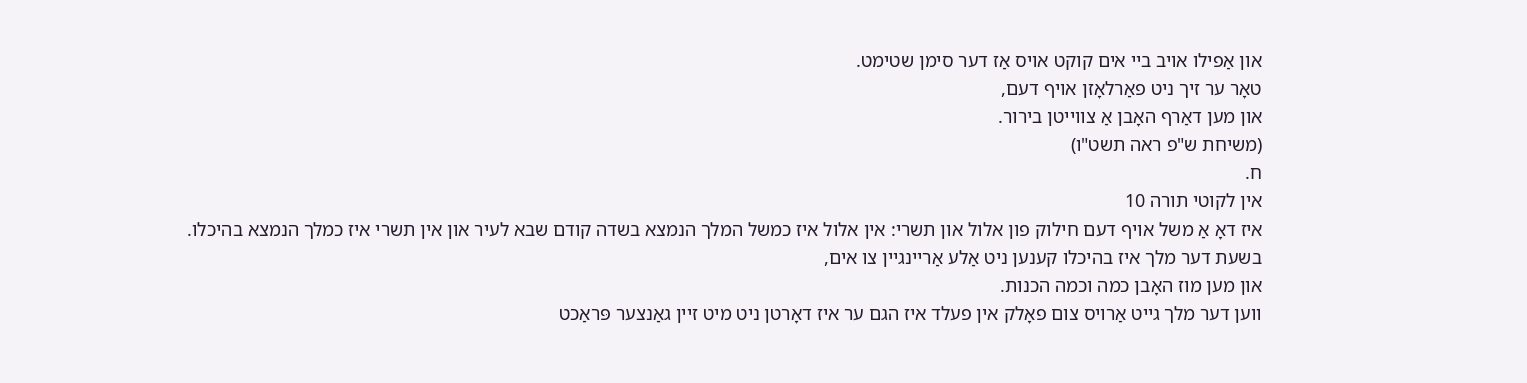און אַפילו אויב ביי אים קוקט אויס אַז דער סימן שטימט.
טאָר ער זיך ניט פאַרלאָזן אויף דעם,
און מען דאַרף האָבן אַ צווייטן בירור.
(משיחת ש"פ ראה תשט"ו)
ח.
אין לקוטי תורה 10
איז דאָ אַ משל אויף דעם חילוק פון אלול און תשרי: אין אלול איז כמשל המלך הנמצא בשדה קודם שבא לעיר און אין תשרי איז כמלך הנמצא בהיכלו.
בשעת דער מלך איז בהיכלו קענען ניט אַלע אַריינגיין צו אים,
און מען מוז האָבן כמה וכמה הכנות.
ווען דער מלך גייט אַרויס צום פאָלק אין פעלד איז הגם ער איז דאָרטן ניט מיט זיין גאַנצער פּראַכט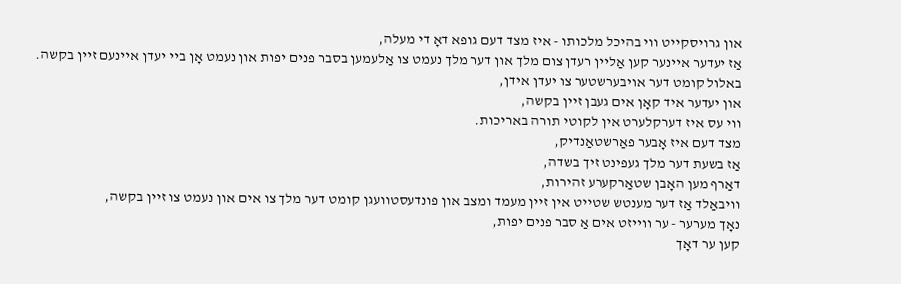און גרויסקייט ווי בהיכל מלכותו - איז מצד דעם גופא דאָ די מעלה,
אַז יעדער איינער קען אַליין רעדן צום מלך און דער מלך נעמט צו אַלעמען בסבר פנים יפות און נעמט אָן ביי יעדן איינעם זיין בקשה.
באלול קומט דער אויבערשטער צו יעדן אידן,
און יעדער איד קאָן אים געבן זיין בקשה,
ווי עס איז דערקלערט אין לקוטי תורה באריכות.
מצד דעם איז אָבער פאַרשטאַנדיק,
אַז בשעת דער מלך געפינט זיך בשדה,
דאַרף מען האָבן שטאַרקערע זהירות,
וויבאַלד אַז דער מענטש שטייט אין זיין מעמד ומצב און פונדעסטוועגן קומט דער מלך צו אים און נעמט צו זיין בקשה,
נאָך מערער - ער ווייזט אים אַ סבר פנים יפות,
קען ער דאָך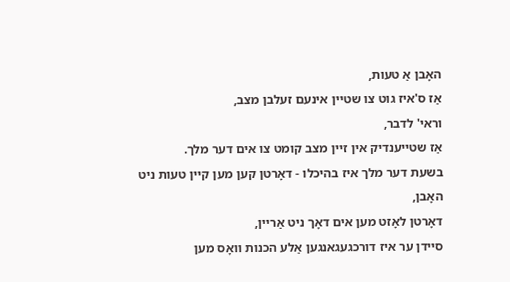האָבן אַ טעות,
אַז ס'איז גוט צו שטיין אינעם זעלבן מצב,
וראי' לדבר,
אַז שטייענדיק אין זיין מצב קומט צו אים דער מלך.
בשעת דער מלך איז בהיכלו - דאָרטן קען מען קיין טעות ניט האָבן,
דאָרטן לאָזט מען אים דאָך ניט אַריין,
סיידן ער איז דורכגעגאנגען אַלע הכנות וואָס מען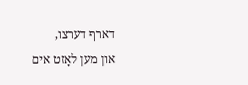דארף דערצו,
און מען לאָזט אים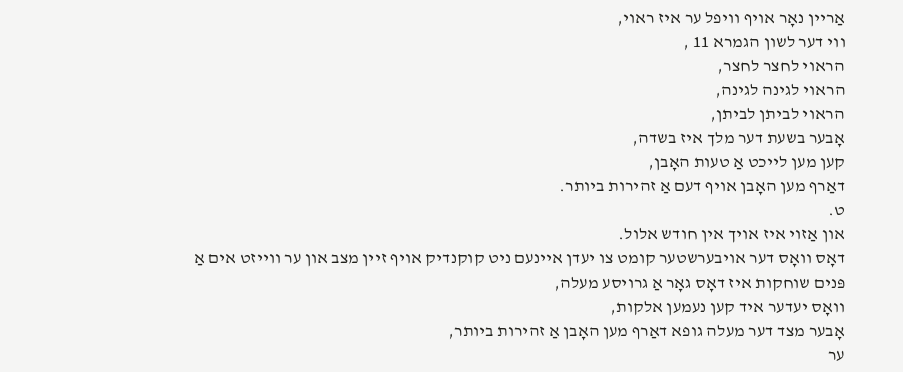אַריין נאָר אויף וויפל ער איז ראוי,
ווי דער לשון הגמרא 11 ,
הראוי לחצר לחצר,
הראוי לגינה לגינה,
הראוי לביתן לביתן,
אָבער בשעת דער מלך איז בשדה,
קען מען לייכט אַ טעות האָבן,
דאַרף מען האָבן אויף דעם אַ זהירות ביותר.
ט.
און אַזוי איז אויך אין חודש אלול.
דאָס וואָס דער אויבערשטער קומט צו יעדן איינעם ניט קוקנדיק אויף זיין מצב און ער ווייזט אים אַ פּנים שוחקות איז דאָס גאָר אַ גרויסע מעלה,
וואָס יעדער איד קען נעמען אלקות,
אָבער מצד דער מעלה גופא דאַרף מען האָבן אַ זהירות ביותר,
ער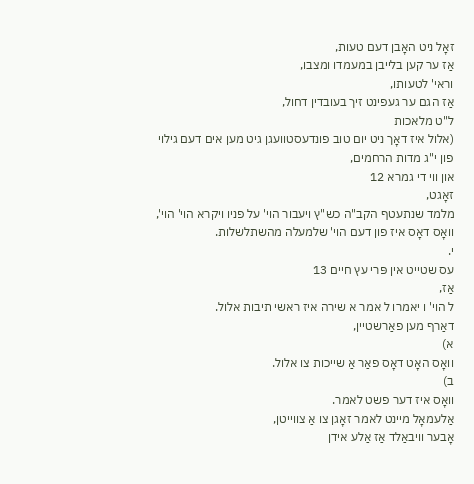זאָל ניט האָבן דעם טעות,
אַז ער קען בלייבן במעמדו ומצבו,
וראי' לטעותו,
אַז הגם ער געפינט זיך בעובדין דחול,
ל"ט מלאכות
(אלול איז דאָך ניט יום טוב פונדעסטוועגן גיט מען אים דעם גילוי פון י"ג מדות הרחמים,
און ווי די גמרא 12
זאָגט,
מלמד שנתעטף הקב"ה כש"ץ ויעבור הוי' על פניו ויקרא הוי' הוי',
וואָס דאָס איז פון דעם הוי' שלמעלה מהשתלשלות.
י.
עס שטייט אין פּרי עץ חיים 13
אַז,
ל הוי' ו יאמרו ל אמר א שירה איז ראשי תיבות אלול.
דאַרף מען פאַרשטיין,
א)
וואָס האָט דאָס פאַר אַ שייכות צו אלול.
ב)
וואָס איז דער פשט לאמר.
אַלעמאָל מיינט לאמר זאָגן צו אַ צווייטן,
אָבער וויבאַלד אַז אַלע אידן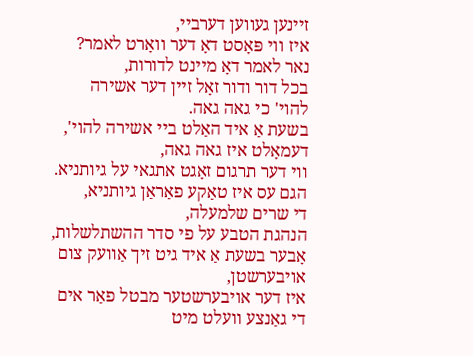זיינען געווען דערביי,
איז ווי פּאָסט דאָ דער וואָרט לאמר?
נאר לאמר דאָ מיינט לדורות,
בכל דור ודור זאָל זיין דער אשירה להוי' כי גאה גאה.
בשעת אַ איד האַלט ביי אשירה להוי',
דעמאָלט איז גאה גאה,
ווי דער תרגום זאָגט אתגאי על גיותניא.
הגם עס איז טאַקע פאַראַן גיותניא,
די שרים שלמעלה,
הנהגת הטבע על פי סדר ההשתלשלות,
אָבער בשעת אַ איד גיט זיך אַוועק צום אויבערשטן,
איז דער אויבערשטער מבטל פאַר אים די גאַנצע וועלט מיט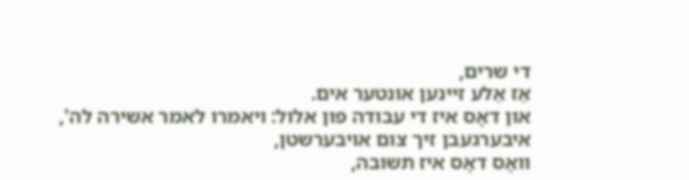די שרים,
אַז אַלע זיינען אונטער אים.
און דאָס איז די עבודה פון אלול: ויאמרו לאמר אשירה לה',
איבערגעבן זיך צום אויבערשטן,
וואָס דאָס איז תשובה,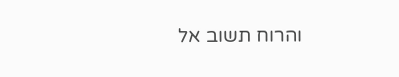והרוח תשוב אל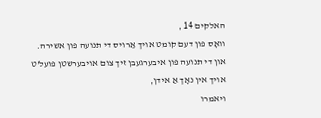האלקים 14 ,
וואָס פון דעם קומט אויך אַרויס די תנועה פון אשירה.
און די תנועה פון איבערגעבן זיך צום אויבערשטן פועל'ט אויך אין נאָך אַ אידן,
ויאמרו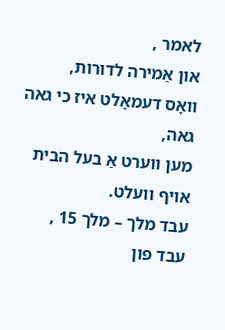לאמר ,
און אַמירה לדורות,
וואָס דעמאָלט איז כי גאה גאה,
מען ווערט אַ בעל הבית אויף וועלט.
עבד מלך – מלך 15 ,
עבד פון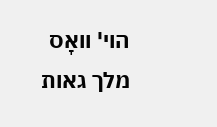הוי' וואָס מלך גאות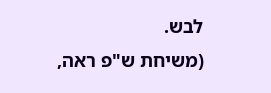לבש.
(משיחת ש"פ ראה,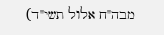מבה"ח אלול תשי"ד)